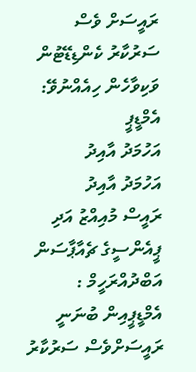ރައީސަށް ވެސް ސަރުކާރު ކެންޑިޑޭޓުން ވަކިވާހެން ހިއެއްނުވޭ: އެމްޑީޕީ
އަހުމަދު އާއިދު
އަހުމަދު އާއިދު
ރައީސް މުއިއްޒު އަދި ޕީއެންސީގެ ޗެއާޕާސަން އަބްދުއްރަހީމް : އެމްޑީޕީއިން ބުނަނީ ރައީސަށްވެސް ސަރުކާރު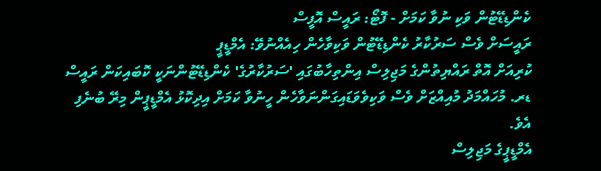ކެންޑިޑޭޓުން ވަކި ނުވާ ކަމަށް - ފޮޓޯ: ރައީސް އޮފީސް
ރައީސަށް ވެސް ސަރުކާރު ކެންޑިޑޭޓުން ވަކިވާހެން ހިއެއްނުވޭ: އެމްޑީޕީ
ކުރިއަށް އޮތް ރައްޔިތުންގެ މަޖިލިސް އިންތިހާބުގައި 'ސަރުކާރުގެ' ކެންޑިޑޭޓުންނަކީ ކޮބައިކަން ރައީސް ޑރ. މުހައްމަދު މުއިއްޒަށް ވެސް ވަކިވެވަޑައިގަންނަވާހެން ހީނުވާ ކަމަށް އިދިކޮޅު އެމްޑީޕީން މިރޭ ބުނެފި އެވެ.
އެމްޑީޕީގެ މަޖިލިސް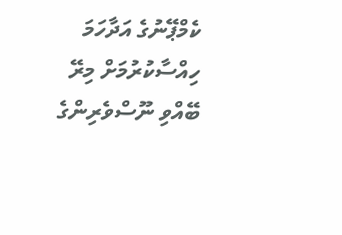ކެމްޕޭނުގެ އަދާހަމަ ހިއްސާކުރުމަށް މިރޭ ބޭއްވި ނޫސްވެރިންގެ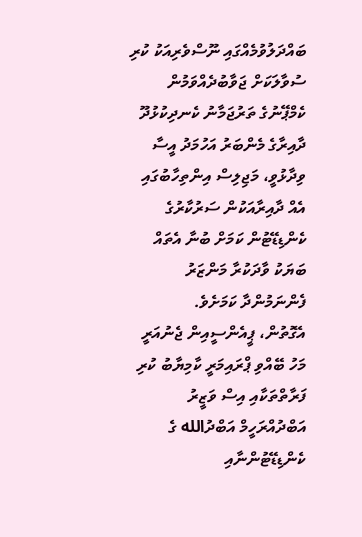ބައްދަލުވުމެއްގައި ނޫސްވެރިއަކު ކުރި ސުވާލަކަށް ޖަވާބުދެއްވަމުން ކެމްޕޭނުގެ ތަރުޖަމާނު ކެނދިކުޅުދޫ ދާއިރާގެ މެންބަރު އަހުމަދު އީސާ ވިދާޅުވީ، މަޖިލިސް އިންތިހާބުގައި އެއް ދާއިރާއަކުން ސަރުކާރުގެ ކެންޑިޑޭޓުން ކަމަށް ބުނާ އެތައް ބަޔަކު ވާދަކުރާ މަންޒަރު ފެންނަމުންދާ ކަމަށެވެ.
އެގޮތުން، ޕީއެންސީއިން ޖެނުއަރީ މަހު ބޭއްވި ޕްރައިމަރީ ކާމިޔާބު ކުރި ފަރާތްތަކާއި އިސް ވަޒީރު އަބްދުއްރަހީމް އަބްދުالله ގެ ކެންޑިޑޭޓުންނާއި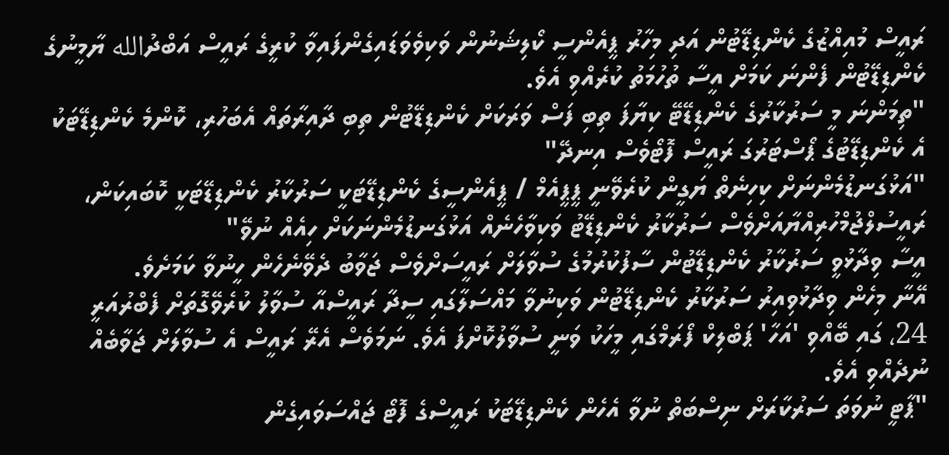ރައީސް މުއިއްޒުގެ ކެންޑިޑޭޓުން އަދި މިހާރު ޕީއެންސީ ކޯލިޝަނުން ވަކިވެވަޑައިގެންފައިވާ ކުރީގެ ރައީސް އަބްދުالله ޔާމީނުގެ ކެންޑިޑޭޓުން ފެންނަ ކަމަށް އީސާ ތުހުމަތު ކުރެއްވި އެވެ.
"ތިމަންނަ މީ ސަރުކާރުގެ ކެންޑިޑޭޓޭ ކިޔާފަ ތިބި ފަސް ވަރަކަށް ކެންޑިޑޭޓުން ތިބި ދާއިރާތައް އެބަހުރި، ކޮންމެ ކެންޑިޑޭޓަކު އެ ކެންޑިޑޭޓުގެ ޕޯސްޓަރުގަ ރައީސް ފޮޓޯވެސް އިނދޭ"
"އަޅުގަނޑުމެންނަށް ކިހިނެތް ޔަގީން ކުރެވޭނީ ޕީޕީއެމް / ޕީއެންސީގެ ކެންޑިޑޭޓަކީ ސަރުކާރު ކެންޑިޑޭޓަކީ ކޮބައިކަން، ރައީސުލްޖުމްހުރިއްޔާއަށްވެސް ސަރުކާރު ކެންޑިޑޭޓު ވަކިވާހެނެއް އަޅުގަނޑުމެންނަކަށް ހިއެއް ނުވޭ"
އީސާ ވިދާޅުވީ ސަރުކާރު ކެންޑިޑޭޓުން ސާފުކުރުމުގެ ސުވާލަށް ރައީސަށްވެސް ޖަވާބު ދެވޭނެހެން ހީނުވާ ކަމަށެވެ.
އޭނާ މިހެން ވިދާޅުވިއިރު ސަރުކާރު ކެންޑިޑޭޓުން ވަކިނުވާ މައްސަލާގައި ސީދާ ރައީސްއާ ސުވާލު ކުރެވޭގޮތަށް ފެބްރުއަރީ 24، ގައި ބޭއްވި 'އަހާ' ޕަބްލިކް ފޯރަމްގައި މީހަކު ވަނީ ސުވާލުކޮށްފަ އެވެ. ނަމަވެސް އެރޭ ރައީސް އެ ސުވާލަށް ޖަވާބެއް ނުދެއްވި އެވެ.
"ޕާޓީ ނުވަތަ ސަރުކާރަށް ނިސްބަތް ނުވާ އެހެން ކެންޑިޑޭޓަކު ރައީސްގެ ފޮޓޯ ޖައްސަވައިގެން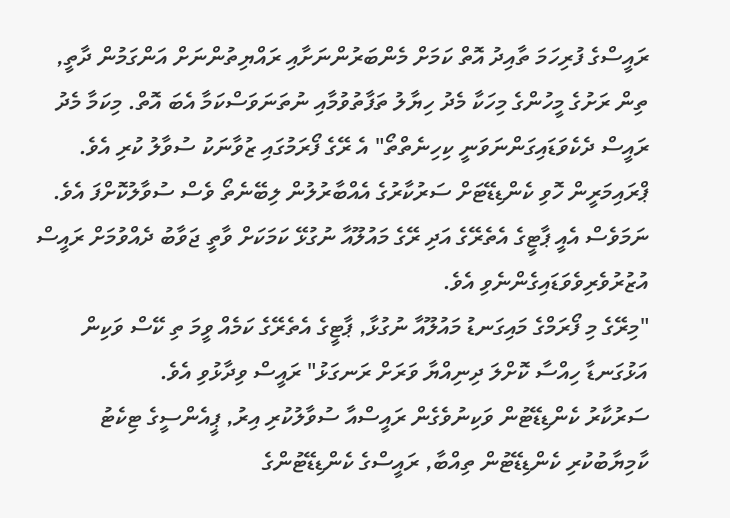ރައީސްގެ ފުރިހަމަ ތާއިދު އޮތް ކަމަށް މެންބަރުންނަށާއި ރައްޔިތުންނަށް އަންގަމުން ދާތީ, ތިން ރަށުގެ މީހުންގެ މިހަކާ މެދު ހިޔާލު ތަފާތުވުމާއި ނުތަނަވަސްކަމާ އެބަ އޮތް. މިކަމާ މެދު ރައީސް ދެކެވަޑައިގަންނަވަނީ ކިހިނެތްތޯ" އެ ރޭގެ ފޯރަމުގައި ޒުވާނަކު ސުވާލު ކުރި އެވެ.
ޕްރައިމަރީން ހޮވި ކެންޑިޑޭޓަށް ސަރުކާރުގެ އެއްބާރުލުން ލިބޭނެތޯ ވެސް ސުވާލުކޮށްފަ އެވެ.
ނަމަވެސް އެއީ ޕާޓީގެ އެތެރޭގެ އަދި ރޭގެ މައުލޫއާ ނުގުޅޭ ކަމަކަށް ވާތީ ޖަވާބު ދެއްވުމަށް ރައީސް އުޒުރުވެރިވެވަޑައިގެންނެވި އެވެ.
"މިރޭގެ މި ފޯރަމްގެ މައިގަނޑު މައުލޫއާ ނުގުޅާ, ޕާޓީގެ އެތެރޭގެ ކަމެއް ވީމަ ތި ކޭސް ވަކިން އަޅުގަނޑާ ހިއްސާ ކޮށްލަ ދިނިއްޔާ ވަރަށް ރަނގަޅު" ރައީސް ވިދާޅުވި އެވެ.
ސަރުކާރު ކެންޑިޑޭޓުން ވަކިނުވެގެން ރައީސްއާ ސުވާލުކުރި އިރު, ޕީއެންސީގެ ޓިކެޓު ކާމިޔާބުކުރި ކެންޑިޑޭޓުން ތިއްބާ, ރައީސްގެ ކެންޑިޑޭޓުންގެ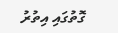ގޮތުގައި އިތުރު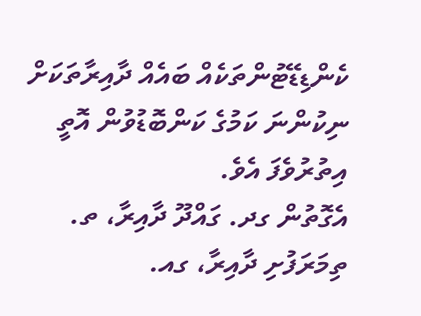ކެންޑިޑޭޓުންތަކެއް ބައެއް ދާއިރާތަކަށް ނިކުންނަ ކަމުގެ ކަންބޮޑުވުން އޮތީ އިތުރުވެފަ އެވެ.
އެގޮތުން ގދ. ގައްދޫ ދާއިރާ، ތ. ތިމަރަފުށި ދާއިރާ، ގއ.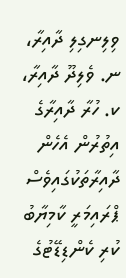ވިލިނގިލި ދާއިރާ، ނ. ވެލިދޫ ދާއިރާ، ކ. ހުރާ ދާއިރާގެ އިތުރުން އެހެން ދާއިރާތަކުގައިވެސް ޕްރައިމަރީ ކާމިޔާބު ކުރި ކެންޑިޑޭޓުގެ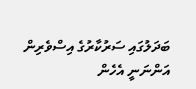ބަދަލުގައި ސަރުކާރުގެ އިސްވެރިން އަންނަނީ އެހެން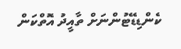ކެންޑިޑޭޓުންނަށް ތާއީދު އޮތްކަން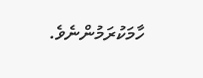ހާމަކުރަމުންނެވެ.